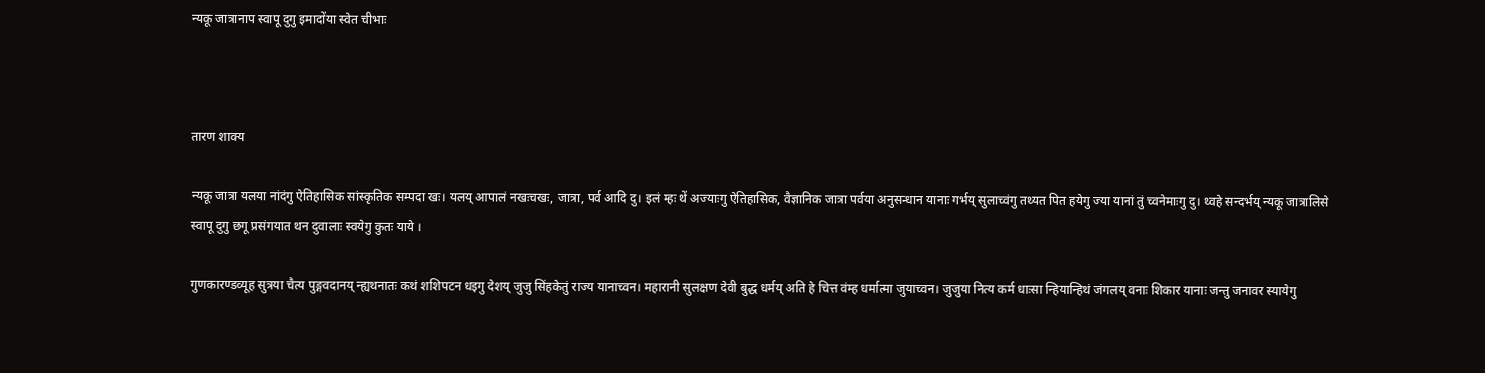न्यकू जात्रानाप स्वापू दुगु इमादोंया स्वेत चीभाः



तारण शाक्य

न्यकू जात्रा यलया नांदंगु ऐतिहासिक सांस्कृतिक सम्पदा खः। यलय् आपालं नखःचखः, जात्रा, पर्व आदि दु। इलं म्हः थें अज्याःगु ऐतिहासिक, वैज्ञानिक जात्रा पर्वया अनुसन्धान यानाः गर्भय् सुलाच्वंगु तथ्यत पित हयेगु ज्या यानां तुं च्वनेमाःगु दु। थ्वहे सन्दर्भय् न्यकू जात्रालिसे स्वापू दुगु छगू प्रसंगयात थन दुवालाः स्वयेगु कुतः याये ।

गुणकारण्डव्यूह सुत्रया चैत्य पुङ्गवदानय् न्ह्यथनातः कथं शशिपटन धइगु देशय् जुजु सिंहकेतुं राज्य यानाच्वन। महारानी सुलक्षण देवी बुद्ध धर्मय् अति हे चित्त वंम्ह धर्मात्मा जुयाच्वन। जुजुया नित्य कर्म धाःसा न्हियान्हिथं जंगलय् वनाः शिकार यानाः जन्तु जनावर स्यायेगु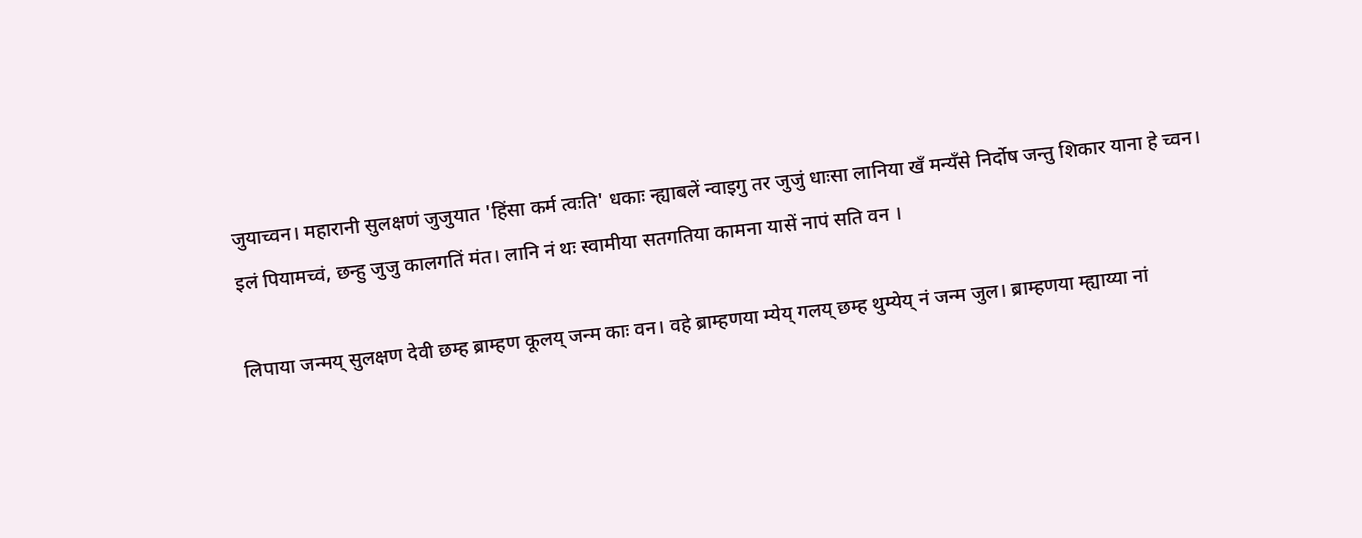जुयाच्वन। महारानी सुलक्षणं जुजुयात 'हिंसा कर्म त्वःति' धकाः न्ह्याबलें न्वाइगु तर जुजुं धाःसा लानिया खँ मन्यँसे निर्दोष जन्तु शिकार याना हे च्वन। इलं पियामच्वं, छन्हु जुजु कालगतिं मंत। लानि नं थः स्वामीया सतगतिया कामना यासें नापं सति वन ।

लिपाया जन्मय् सुलक्षण देवी छम्ह ब्राम्हण कूलय् जन्म काः वन। वहे ब्राम्हणया म्येय् गलय् छम्ह थुम्येय् नं जन्म जुल। ब्राम्हणया म्ह्याय्या नां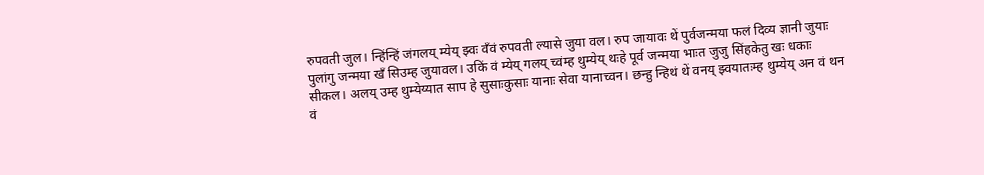रुपवती जुल। न्हिंन्हिं जंगलय् म्येय् झ्वः वँवं रुपवती ल्यासे जुया वल। रुप जायावः थें पुर्वजन्मया फलं दिव्य ज्ञानी जुयाः पुलांगु जन्मया खँ सिउम्ह जुयावल। उकिं वं म्येय् गलय् च्वंम्ह थुम्येय् थःहे पूर्व जन्मया भाःत जुजु सिंहकेतु खः धकाः सीकल। अलय् उम्ह थुम्येय्यात साप हे सुसाःकुसाः यानाः सेवा यानाच्वन। छन्हु न्हिथं थें वनय् झ्वयातःम्ह थुम्येय् अन वं थन वं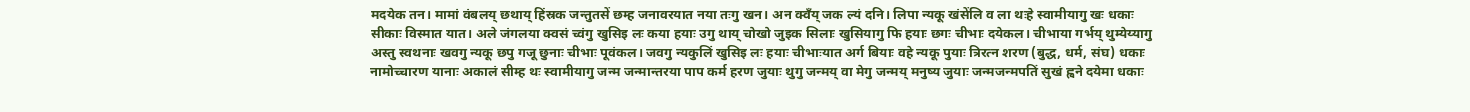मदयेक तन। मामां वंबलय् छथाय् हिंस्रक जन्तुतसें छम्ह जनावरयात नया तःगु खन। अन क्वँय् जक ल्यं दनि। लिपा न्यकू खंसेंलि व ला थःहे स्वामीयागु खः धकाः सीकाः विस्मात यात। अले जंगलया क्वसं च्वंगु खुसिइ लः कया हयाः उगु थाय् चोखो जुइक सिलाः खुसियागु फि हयाः छगः चीभाः दयेकल। चीभाया गर्भय् थुम्येय्यागु अस्तु स्वथनाः खवगु न्यकू छपु गजू छुनाः चीभाः पूवंकल। जवगु न्यकुलिं खुसिइ लः हयाः चीभाःयात अर्ग बियाः वहे न्यकू पुयाः त्रिरत्न शरण (बुद्ध, धर्म, संघ) धकाः नामोच्चारण यानाः अकालं सीम्ह थः स्वामीयागु जन्म जन्मान्तरया पाप कर्म हरण जुयाः थुगु जन्मय् वा मेगु जन्मय् मनुष्य जुयाः जन्मजन्मपतिं सुखं ह्वने दयेमा धकाः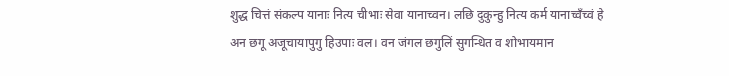शुद्ध चित्तं संकल्प यानाः नित्य चीभाः सेवा यानाच्वन। लछि दुकुन्हु नित्य कर्म यानाच्वँच्वं हे अन छगू अजूचायापुगु हिउपाः वल। वन जंगल छगुलिं सुगन्धित व शोभायमान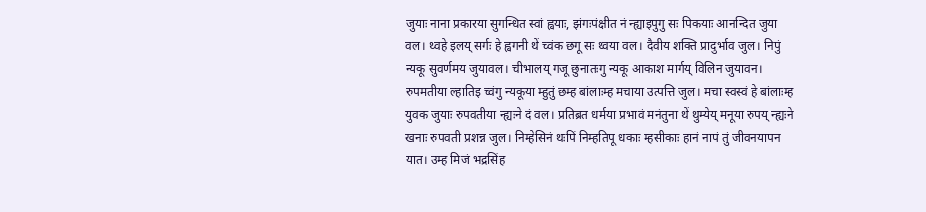जुयाः नाना प्रकारया सुगन्धित स्वां ह्वयाः, झंगःपंक्षीत नं न्ह्याइपुगु सः पिकयाः आनन्दित जुया वल। थ्वहे इलय् सर्गः हे ह्वगनी थें च्वंक छगू सः थ्वया वल। दैवीय शक्ति प्रादुर्भाव जुल। निपुं न्यकू सुवर्णमय जुयावल। चीभालय् गजू छुनातःगु न्यकू आकाश मार्गय् विलिन जुयावन। रुपमतीया ल्हातिइ च्वंगु न्यकूया म्हुतुं छम्ह बांलाःम्ह मचाया उत्पत्ति जुल। मचा स्वस्वं हे बांलाःम्ह युवक जुयाः रुपवतीया न्ह्यःने दं वल। प्रतिब्रत धर्मया प्रभावं मनंतुना थें थुम्येय् मनूया रुपय् न्ह्यःने खनाः रुपवती प्रशन्न जुल। निम्हेसिनं थःपिं निम्हतिपू धकाः म्हसीकाः हानं नापं तुं जीवनयापन यात। उम्ह मिजं भद्रसिंह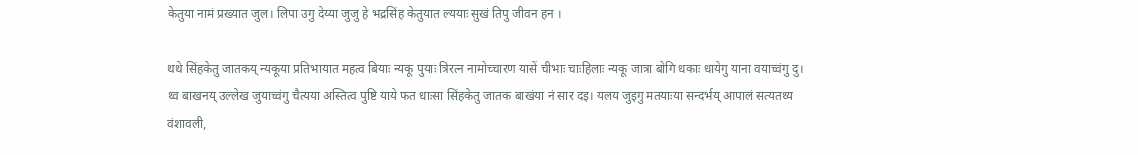केतुया नामं प्रख्यात जुल। लिपा उगु देय्या जुजु हे भद्रसिंह केतुयात ल्ययाः सुखं तिपु जीवन हन ।

थथे सिंहकेतु जातकय् न्यकूया प्रतिभायात महत्व बियाः न्यकू पुयाः त्रिरत्न नामोच्चारण यासें चीभाः चाःहिलाः न्यकू जात्रा बोगि धकाः धायेगु याना वयाच्वंगु दु। थ्व बाखनय् उल्लेख जुयाच्वंगु चैत्यया अस्तित्व पुष्टि याये फत धाःसा सिंहकेतु जातक बाखंया नं सार दइ। यलय जुइगु मतयाःया सन्दर्भय् आपालं सत्यतथ्य वंशावली,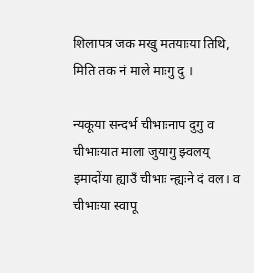शिलापत्र जक मखु मतयाःया तिथि, मिति तक नं माले माःगु दु ।

न्यकूया सन्दर्भ चीभाःनाप दुगु व चीभाःयात माला जुयागु झ्वलय् इमादोंया ह्याउँ चीभाः न्ह्यःने दं वल। व चीभाःया स्वापू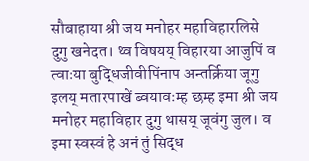सौबाहाया श्री जय मनोहर महाविहारलिसे दुगु खनेदत। थ्व विषयय् विहारया आजुपिं व त्वाःया बुद्धिजीवीपिंनाप अन्तर्क्रिया जूगु इलय् मतारपाखें ब्वयावःम्ह छम्ह इमा श्री जय मनोहर महाविहार दुगु थासय् जूवंगु जुल। व इमा स्वस्वं हे अनं तुं सिद्ध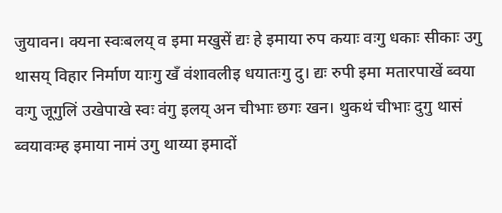जुयावन। क्यना स्वःबलय् व इमा मखुसें द्यः हे इमाया रुप कयाः वःगु धकाः सीकाः उगु थासय् विहार निर्माण याःगु खँ वंशावलीइ धयातःगु दु। द्यः रुपी इमा मतारपाखें ब्वया वःगु जूगुलिं उखेपाखे स्वः वंगु इलय् अन चीभाः छगः खन। थुकथं चीभाः दुगु थासं ब्वयावःम्ह इमाया नामं उगु थाय्या इमादों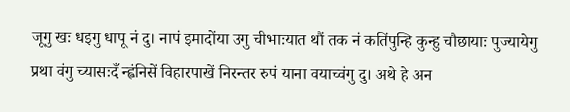जूगु खः धइगु धापू नं दु। नापं इमादोंया उगु चीभाःयात थौं तक नं कतिंपुन्हि कुन्हु चौछायाः पुज्यायेगु प्रथा वंगु च्यासःदँ न्ह्वंनिसें विहारपाखें निरन्तर रुपं याना वयाच्वंगु दु। अथे हे अन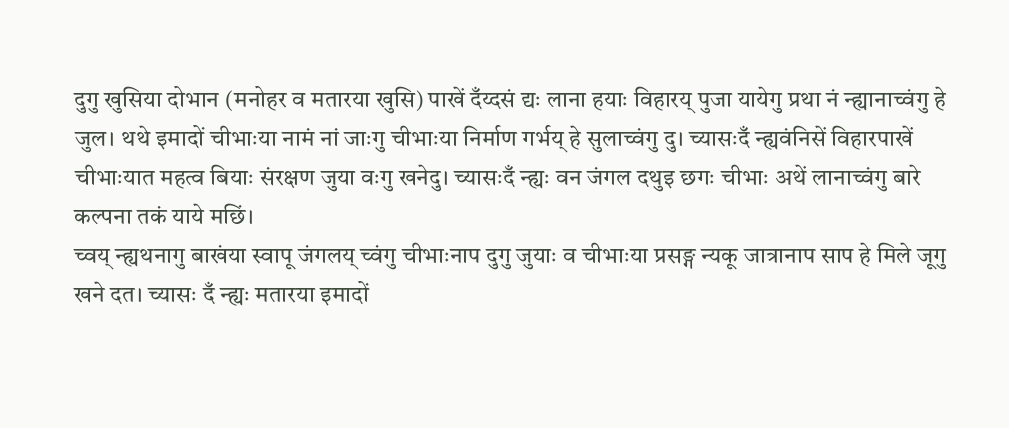दुगु खुसिया दोभान (मनोहर व मतारया खुसि) पाखें दँय्दसं द्यः लाना हयाः विहारय् पुजा यायेगु प्रथा नं न्ह्यानाच्वंगु हे जुल। थथे इमादों चीभाःया नामं नां जाःगु चीभाःया निर्माण गर्भय् हे सुलाच्वंगु दु। च्यासःदँ न्ह्यवंनिसें विहारपाखें चीभाःयात महत्व बियाः संरक्षण जुया वःगु खनेदु। च्यासःदँ न्ह्यः वन जंगल दथुइ छगः चीभाः अथें लानाच्वंगु बारे कल्पना तकं याये मछिं।
च्वय् न्ह्यथनागु बाखंया स्वापू जंगलय् च्वंगु चीभाःनाप दुगु जुयाः व चीभाःया प्रसङ्ग न्यकू जात्रानाप साप हे मिले जूगु खने दत। च्यासः दँ न्ह्यः मतारया इमादों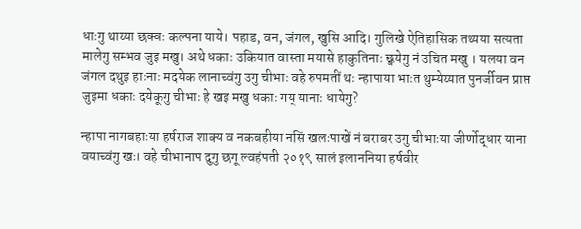धाःगु थाय्या छक्वः कल्पना याये। पहाड, वन, जंगल, खुसि आदि। गुलिखे ऐतिहासिक तथ्यया सत्यता मालेगु सम्भव जुइ मखु। अथे धकाः उकियात वास्ता मयासे हाकुतिनाः छ्वयेगु नं उचित मखु । यलया वन जंगल दथुइ हाःनाः मदयेक लानाच्वंगु उगु चीभाः वहे रुपमतीं थः न्हापाया भाःत थुम्येय्यात पुनर्जीवन प्राप्त जुइमा धकाः दयेकूगु चीभाः हे खइ मखु धकाः गय् यानाः धायेगु?

न्हापा नागबहाःया हर्षराज शाक्य व नकबहीया नसिं खलःपाखें नं बराबर उगु चीभाःया जीर्णोद्धार याना वयाच्वंगु खः। वहे चीभानाप दुगु छगू ल्वहंपती २०१९ सालं इलाननिया हर्षवीर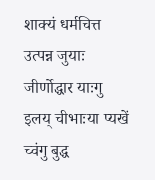शाक्यं धर्मचित्त उत्पन्न जुयाः जीर्णोद्धार याःगु इलय् चीभाःया प्यखें च्वंगु बुद्ध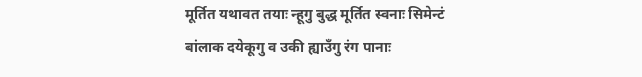मूर्तित यथावत तयाः न्हूगु बुद्ध मूर्तित स्वनाः सिमेन्टं बांलाक दयेकूगु व उकी ह्याउँगु रंग पानाः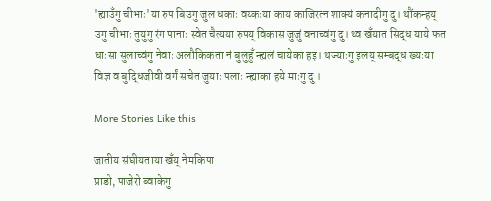'ह्याउँगु चीभाः'या रुप बिउगु जुल धकाः वय्कःया काय काजिरत्न शाक्यं कनादीगु दु। थौंकन्हय् उगु चीभाः तुयुगु रंग पानाः स्वेत चैत्यया रुपय् विकास जुजुं वनाच्वंगु दु। थ्व खँयात सिद्ध याये फत धाःसा सुलाच्वंगु नेवाः अलौकिकता नं बुलुहुँ न्ह्यलं चायेका हइ। थज्याःगु इलय् सम्बद्ध ख्यःया विज्ञ व बुद्धिजीवी वर्गं सचेत जुयाः पलाः न्ह्याका हये माःगु दु ।

More Stories Like this

जातीय संघीयताया खँय् नेमकिपा
प्राडो, पाजेरो ब्वाकेगु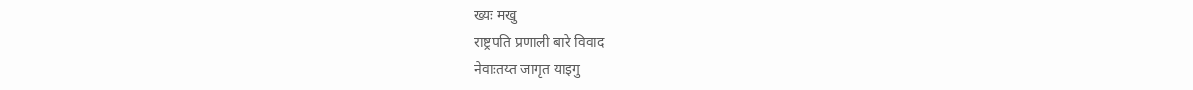ख्यः मखु
राष्ट्रपति प्रणाली बारे विवाद
नेवाःतय्त जागृत याइगु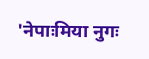'नेपाःमिया नुगः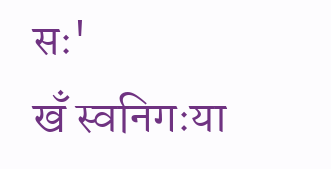सः'
खँ स्वनिगःया